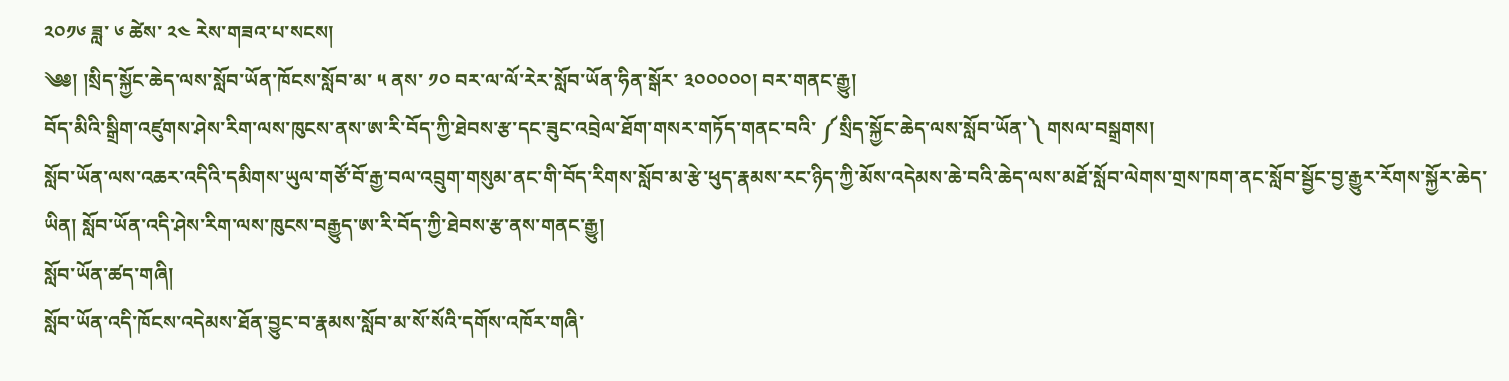༢༠༡༦ ཟླ་ ༦ ཚེས་ ༢༤ རེས་གཟའ་པ་སངས།
༄༅། །སྲིད་སྐྱོང་ཆེད་ལས་སློབ་ཡོན་ཁོངས་སློབ་མ་ ༥ ནས་ ༡༠ བར་ལ་ལོ་རེར་སློབ་ཡོན་ཧིན་སྒོར་ ༣༠༠༠༠༠། བར་གནང་རྒྱུ།
བོད་མིའི་སྒྲིག་འཛུགས་ཤེས་རིག་ལས་ཁུངས་ནས་ཨ་རི་བོད་ཀྱི་ཐེབས་རྩ་དང་ཟུང་འབྲེལ་ཐོག་གསར་གཏོད་གནང་བའི་ ༼སྲིད་སྐྱོང་ཆེད་ལས་སློབ་ཡོན་༽ གསལ་བསྒྲགས།
སློབ་ཡོན་ལས་འཆར་འདིའི་དམིགས་ཡུལ་གཙོ་བོ་རྒྱ་བལ་འབྲུག་གསུམ་ནང་གི་བོད་རིགས་སློབ་མ་རྩེ་ཕུད་རྣམས་རང་ཉིད་ཀྱི་མོས་འདེམས་ཆེ་བའི་ཆེད་ལས་མཐོ་སློབ་ལེགས་གྲས་ཁག་ནང་སློབ་སྦྱོང་བྱ་རྒྱུར་རོགས་སྐྱོར་ཆེད་ཡིན། སློབ་ཡོན་འདི་ཤེས་རིག་ལས་ཁུངས་བརྒྱུད་ཨ་རི་བོད་ཀྱི་ཐེབས་རྩ་ནས་གནང་རྒྱུ།
སློབ་ཡོན་ཚད་གཞི།
སློབ་ཡོན་འདི་ཁོངས་འདེམས་ཐོན་བྱུང་བ་རྣམས་སློབ་མ་སོ་སོའི་དགོས་འཁོར་གཞི་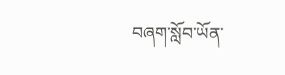བཞག་སློབ་ཡོན་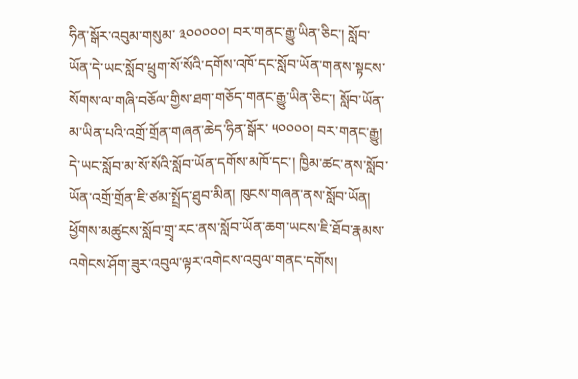ཧིན་སྒོར་འབུམ་གསུམ་ ༣༠༠༠༠༠། བར་གནང་རྒྱུ་ཡིན་ཅིང་། སློབ་ཡོན་དེ་ཡང་སློབ་ཕྲུག་སོ་སོའི་དགོས་འཁོ་དང་སློབ་ཡོན་གནས་སྟངས་སོགས་ལ་གཞི་བཅོལ་གྱིས་ཐག་གཅོད་གནང་རྒྱུ་ཡིན་ཅིང་། སློབ་ཡོན་མ་ཡིན་པའི་འགྲོ་གྲོན་གཞན་ཆེད་ཧིན་སྒོར་ ༥༠༠༠༠། བར་གནང་རྒྱུ། དེ་ཡང་སློབ་མ་སོ་སོའི་སློབ་ཡོན་དགོས་མཁོ་དང་། ཁྱིམ་ཚང་ནས་སློབ་ཡོན་འགྲོ་གྲོན་ཇི་ཙམ་སྤྲོད་ཐུབ་མིན། ཁུངས་གཞན་ནས་སློབ་ཡོན། ཕྱོགས་མཚུངས་སློབ་གྲྭ་རང་ནས་སློབ་ཡོན་ཆག་ཡངས་ཇི་ཐོབ་རྣམས་འགེངས་ཤོག་ཟུར་འབུལ་ལྟར་འགེངས་འབུལ་གནང་དགོས།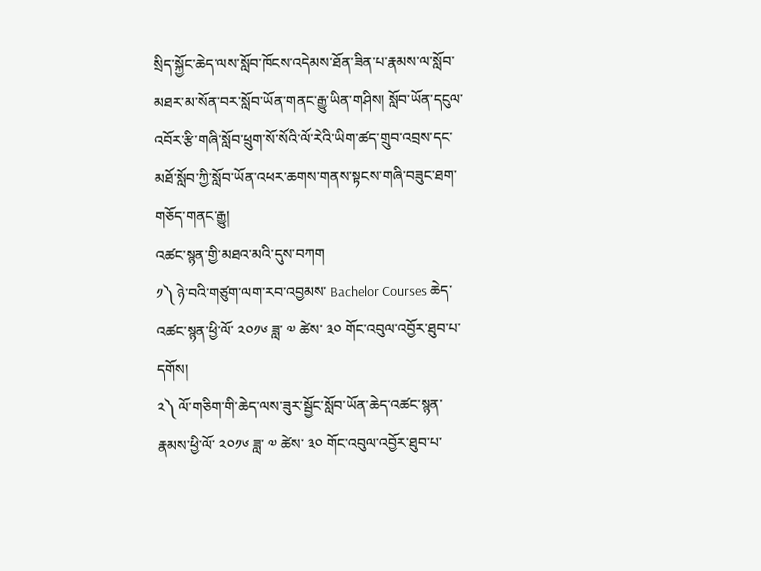སྲིད་སྐྱོང་ཆེད་ལས་སློབ་ཁོངས་འདེམས་ཐོན་ཟིན་པ་རྣམས་ལ་སློབ་མཐར་མ་སོན་བར་སློབ་ཡོན་གནང་རྒྱུ་ཡིན་གཤིས། སློབ་ཡོན་དངུལ་འབོར་རྩི་གཞི་སློབ་ཕྲུག་སོ་སོའི་ལོ་རེའི་ཡིག་ཚད་གྲུབ་འབྲས་དང་མཐོ་སློབ་ཀྱི་སློབ་ཡོན་འཕར་ཆགས་གནས་སྟངས་གཞི་བཟུང་ཐག་གཅོད་གནང་རྒྱུ།
འཚང་སྙན་གྱི་མཐའ་མའི་དུས་བཀག
༡༽ ཉེ་བའི་གཙུག་ལག་རབ་འབྱམས་ Bachelor Courses ཆེད་འཚང་སྙན་ཕྱི་ལོ་ ༢༠༡༦ ཟླ་ ༧ ཚེས་ ༣༠ གོང་འབུལ་འབྱོར་ཐུབ་པ་དགོས།
༢༽ ལོ་གཅིག་གི་ཆེད་ལས་ཟུར་སྦྱོང་སློབ་ཡོན་ཆེད་འཚང་སྙན་རྣམས་ཕྱི་ལོ་ ༢༠༡༦ ཟླ་ ༧ ཚེས་ ༣༠ གོང་འབུལ་འབྱོར་ཐུབ་པ་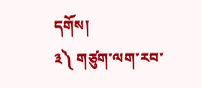དགོས།
༣༽ གཙུག་ལག་རབ་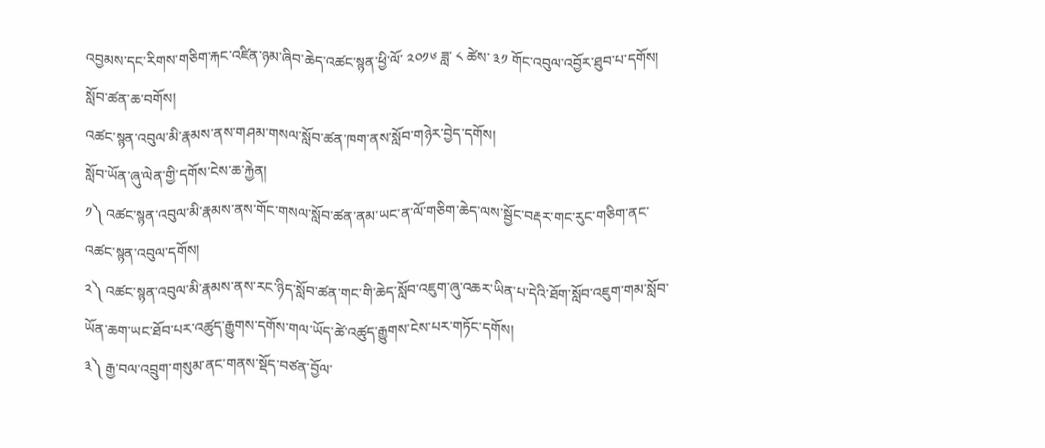འབྱམས་དང་རིགས་གཅིག་རྐང་འཛིན་ཉམ་ཞིབ་ཆེད་འཚང་སྙན་ཕྱི་ལོ་ ༢༠༡༦ ཟླ་ ༨ ཚེས་ ༣༡ གོང་འབུལ་འབྱོར་ཐུབ་པ་དགོས།
སློབ་ཚན་ཆ་བགོས།
འཚང་སྙན་འབུལ་མི་རྣམས་ནས་གཤམ་གསལ་སློབ་ཚན་ཁག་ནས་སློབ་གཉེར་བྱེད་དགོས།
སློབ་ཡོན་ཞུ་ལེན་གྱི་དགོས་ངེས་ཆ་རྐྱེན།
༡༽ འཚང་སྙན་འབུལ་མི་རྣམས་ནས་གོང་གསལ་སློབ་ཚན་ནམ་ཡང་ན་ལོ་གཅིག་ཆེད་ལས་སྦྱོང་བརྡར་གང་རུང་གཅིག་ནང་འཚང་སྙན་འབུལ་དགོས།
༢༽ འཚང་སྙན་འབུལ་མི་རྣམས་ནས་རང་ཉིད་སློབ་ཚན་གང་གི་ཆེད་སློབ་འཇུག་ཞུ་འཆར་ཡིན་པ་དེའི་ཐོག་སློབ་འཇུག་གམ་སློབ་ཡོན་ཆག་ཡང་ཐོབ་པར་འཚུད་རྒྱུགས་དགོས་གལ་ཡོད་ཚེ་འཚུད་རྒྱུགས་ངེས་པར་གཏོང་དགོས།
༣༽ རྒྱ་བལ་འབྲུག་གསུམ་ནང་གནས་སྡོད་བཙན་བྱོལ་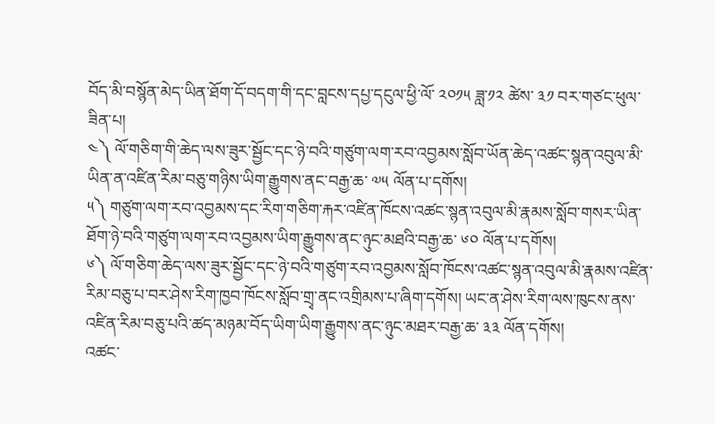བོད་མི་བསྙོན་མེད་ཡིན་ཐོག་དོ་བདག་གི་དང་བླངས་དཔྱ་དངུལ་ཕྱི་ལོ་ ༢༠༡༥ ཟླ་༡༢ ཚེས་ ༣༡ བར་གཙང་ཕུལ་ཟིན་པ།
༤༽ ལོ་གཅིག་གི་ཆེད་ལས་ཟུར་སྦྱོང་དང་ཉེ་བའི་གཙུག་ལག་རབ་འབྱམས་སློབ་ཡོན་ཆེད་འཚང་སྙན་འབུལ་མི་ཡིན་ན་འཛིན་རིམ་བཅུ་གཉིས་ཡིག་རྒྱུགས་ནང་བརྒྱ་ཆ་ ༧༥ ལོན་པ་དགོས།
༥༽ གཙུག་ལག་རབ་འབྱམས་དང་རིག་གཅིག་རྐར་འཛིན་ཁོངས་འཚང་སྙན་འབུལ་མི་རྣམས་སློབ་གསར་ཡིན་ཐོག་ཉེ་བའི་གཙུག་ལག་རབ་འབྱམས་ཡིག་རྒྱུགས་ནང་ཉུང་མཐའི་བརྒྱ་ཆ་ ༦༠ ལོན་པ་དགོས།
༦༽ ལོ་གཅིག་ཆེད་ལས་ཟུར་སྦྱོང་དང་ཉེ་བའི་གཙུག་རབ་འབྱམས་སློབ་ཁོངས་འཚང་སྙན་འབུལ་མི་རྣམས་འཛིན་རིམ་བཅུ་པ་བར་ཤེས་རིག་ཁྱབ་ཁོངས་སློབ་གྲྭ་ནང་འགྲིམས་པ་ཞིག་དགོས། ཡང་ན་ཤེས་རིག་ལས་ཁུངས་ནས་འཛིན་རིམ་བཅུ་པའི་ཚད་མཉམ་བོད་ཡིག་ཡིག་རྒྱུགས་ནང་ཉུང་མཐར་བརྒྱ་ཆ་ ༣༣ ལོན་དགོས།
འཚང་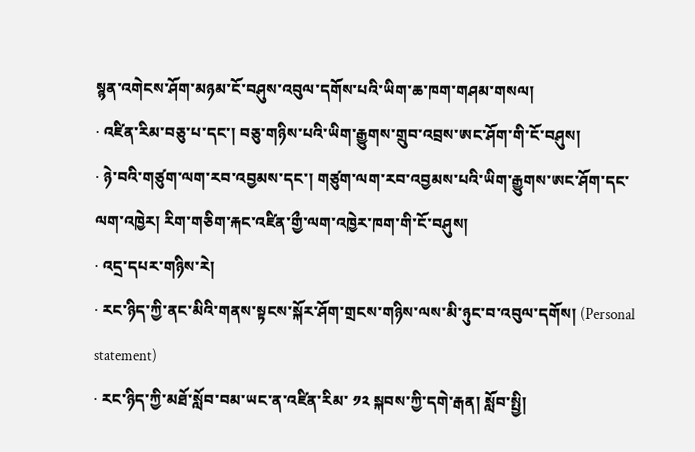སྙན་འགེངས་ཤོག་མཉམ་ངོ་བཤུས་འབུལ་དགོས་པའི་ཡིག་ཆ་ཁག་གཤམ་གསལ།
· འཛིན་རིམ་བཅུ་པ་དང་། བཅུ་གཉིས་པའི་ཡིག་རྒྱུགས་གྲུབ་འབྲས་ཨང་ཤོག་གི་ངོ་བཤུས།
· ཉེ་བའི་གཙུག་ལག་རབ་འབྱམས་དང་། གཙུག་ལག་རབ་འབྱམས་པའི་ཡིག་རྒྱུགས་ཨང་ཤོག་དང་ལག་འཁྱེར། རིག་གཅིག་རྐང་འཛིན་གྱྀ་ལག་འཁྱེར་ཁག་གི་ངོ་བཤུས།
· འདྲ་དཔར་གཉིས་རེ།
· རང་ཉིད་ཀྱི་ནང་མིའི་གནས་སྟངས་སྐོར་ཤོག་གྲངས་གཉིས་ལས་མི་ཉུང་བ་འབུལ་དགོས། (Personal statement)
· རང་ཉིད་ཀྱི་མཐོ་སློབ་བམ་ཡང་ན་འཛིན་རིམ་ ༡༢ སྐབས་ཀྱི་དགེ་རྒན། སློབ་སྤྱི།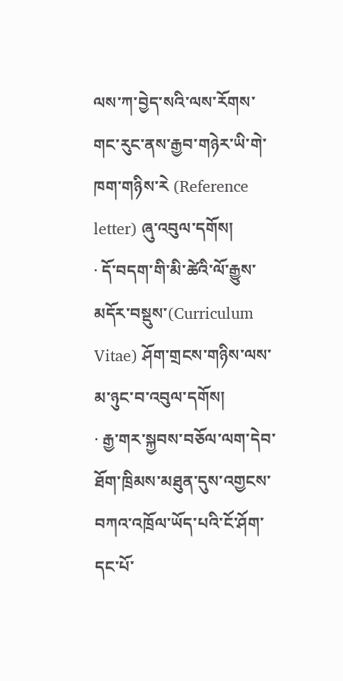ལས་ཀ་བྱེད་སའི་ལས་རོགས་གང་རུང་ནས་རྒྱབ་གཉེར་ཡི་གེ་ཁག་གཉིས་རེ (Reference letter) ཞུ་འབུལ་དགོས།
· དོ་བདག་གི་མི་ཚེའི་ལོ་རྒྱུས་མདོར་བསྡུས་(Curriculum Vitae) ཤོག་གྲངས་གཉིས་ལས་མ་ཉུང་བ་འབུལ་དགོས།
· རྒྱ་གར་སྐྱབས་བཅོལ་ལག་དེབ་ཐོག་ཁྲིམས་མཐུན་དུས་འགྱངས་བཀའ་འཁྲོལ་ཡོད་པའི་ངོ་ཤོག་དང་པོ་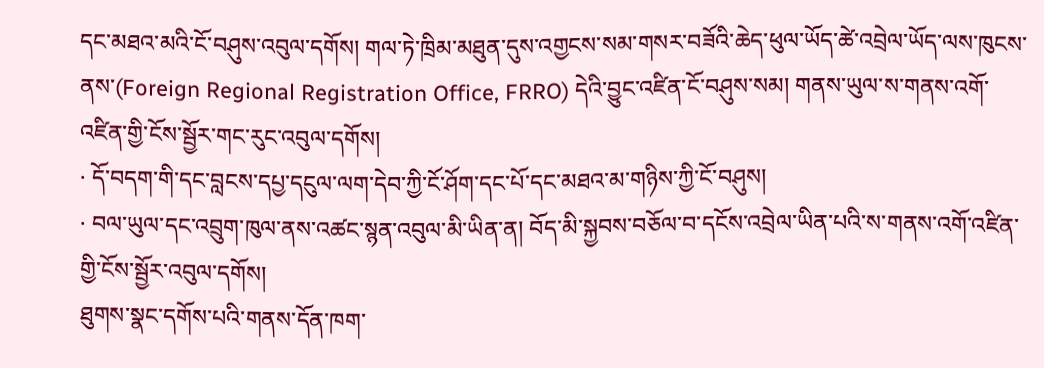དང་མཐའ་མའི་ངོ་བཤུས་འབུལ་དགོས། གལ་ཏེ་ཁྲིམ་མཐུན་དུས་འགྱངས་སམ་གསར་བཟོའི་ཆེད་ཕུལ་ཡོད་ཚེ་འབྲེལ་ཡོད་ལས་ཁུངས་ནས་(Foreign Regional Registration Office, FRRO) དེའི་བྱུང་འཛིན་ངོ་བཤུས་སམ། གནས་ཡུལ་ས་གནས་འགོ་འཛིན་གྱི་ངོས་སྦྱོར་གང་རུང་འབུལ་དགོས།
· དོ་བདག་གི་དང་བླངས་དཔྱ་དངུལ་ལག་དེབ་ཀྱི་ངོ་ཤོག་དང་པོ་དང་མཐའ་མ་གཉིས་ཀྱི་ངོ་བཤུས།
· བལ་ཡུལ་དང་འབྲུག་ཁུལ་ནས་འཚང་སྙན་འབུལ་མི་ཡིན་ན། བོད་མི་སྐྱབས་བཅོལ་བ་དངོས་འབྲེལ་ཡིན་པའི་ས་གནས་འགོ་འཛིན་གྱི་ངོས་སྦྱོར་འབུལ་དགོས།
ཐུགས་སྣང་དགོས་པའི་གནས་དོན་ཁག་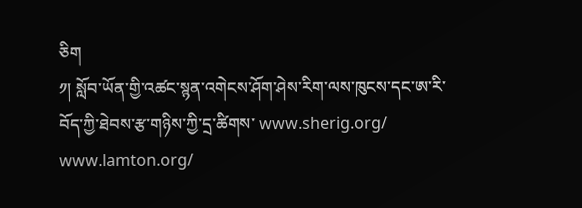ཅིག
༡། སློབ་ཡོན་གྱི་འཚང་སྙན་འགེངས་ཤོག་ཤེས་རིག་ལས་ཁུངས་དང་ཨ་རི་བོད་ཀྱི་ཐེབས་རྩ་གཉིས་ཀྱི་དྲ་ཚིགས་ www.sherig.org/
www.lamton.org/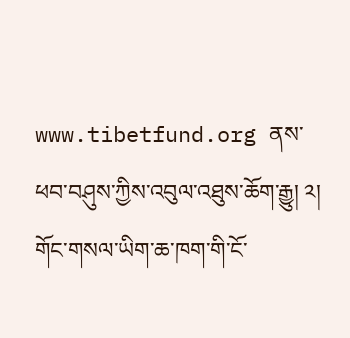www.tibetfund.org ནས་ཕབ་བཤུས་ཀྱིས་འབུལ་འཐུས་ཆོག་རྒྱུ། ༢། གོང་གསལ་ཡིག་ཆ་ཁག་གི་ངོ་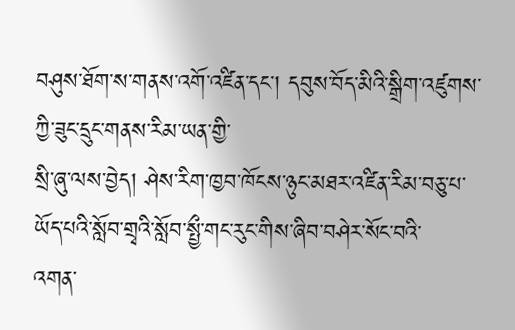བཤུས་ཐོག་ས་གནས་འགོ་འཛིན་དང་། དབུས་བོད་མིའི་སྒྲིག་འཛུགས་ཀྱི་ཟུང་དྲུང་གནས་རིམ་ཡན་གྱི་
སྲི་ཞུ་ལས་བྱེད། ཤེས་རིག་ཁྱབ་ཁོངས་ཉུང་མཐར་འཛིན་རིམ་བཅུ་པ་ཡོད་པའི་སློབ་གྲྭའི་སློབ་སྤྱྀ་གང་རུང་གིས་ཞིབ་བཤེར་སོང་བའི་
འགན་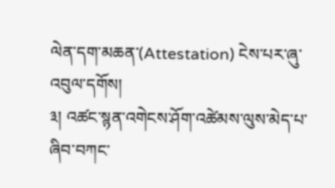ལེན་དག་མཆན་(Attestation) ངེས་པར་ཞུ་འབུལ་དགོས།
༣། འཚང་སྙན་འགེངས་ཤོག་འཚེམས་ལུས་མེད་པ་ཞིབ་བཀང་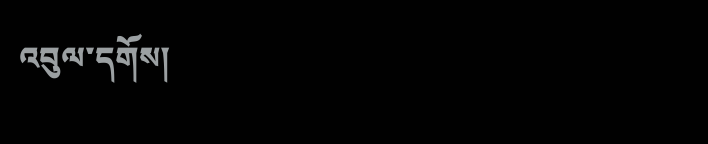འབུལ་དགོས།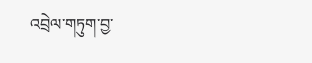འབྲེལ་གཏུག་བྱ་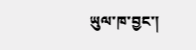ཡུལ་ཁ་བྱང་།